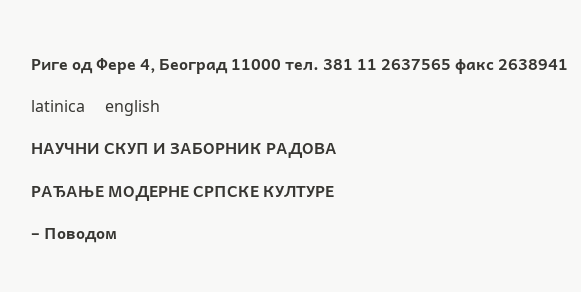Риге од Фере 4, Београд 11000 тел. 381 11 2637565 факс 2638941

latinica     english

НАУЧНИ СКУП И ЗАБОРНИК РАДОВА

РАЂАЊЕ МОДЕРНЕ СРПСКЕ КУЛТУРЕ

– Поводом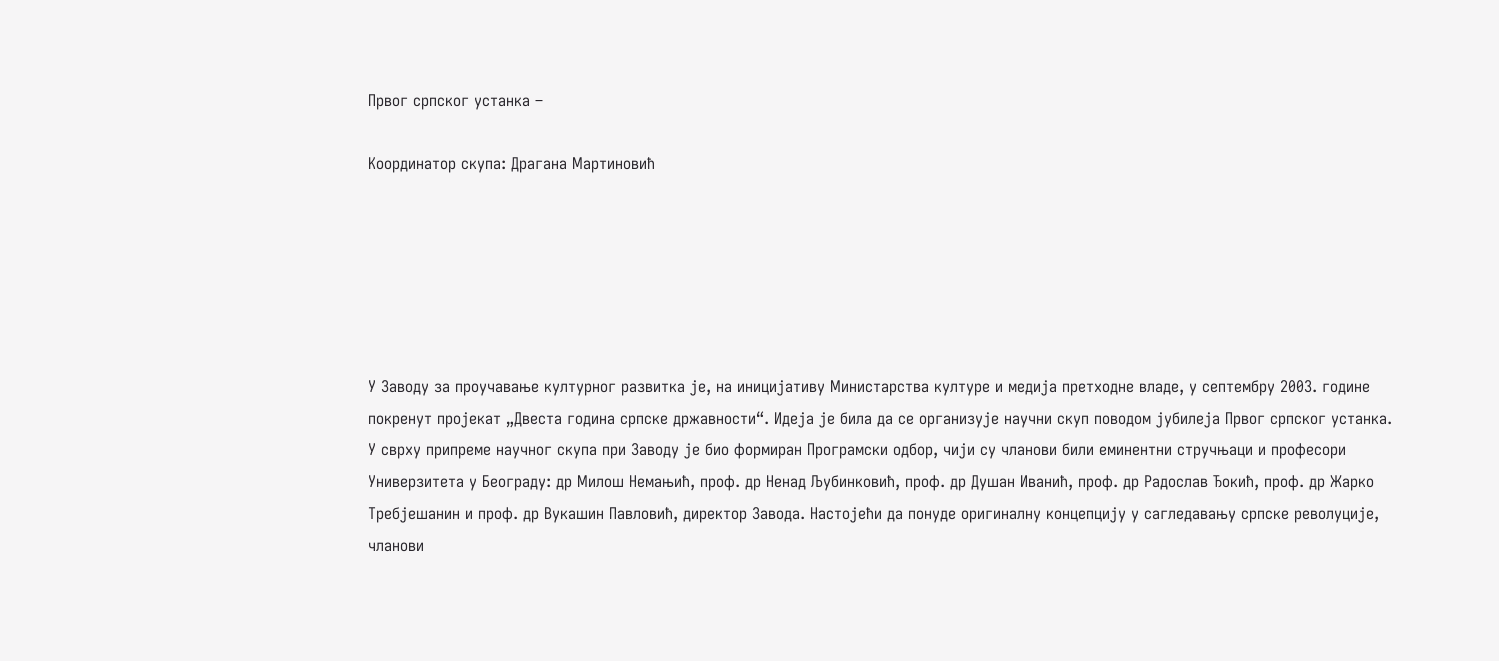Првог српског устанка –

Координатор скупа: Драгана Мартиновић






У Заводу за проучавање културног развитка је, на иницијативу Министарства културе и медија претходне владе, у септембру 2003. године покренут пројекат „Двеста година српске државности“. Идеја је била да се организује научни скуп поводом јубилеја Првог српског устанка.
У сврху припреме научног скупа при Заводу је био формиран Програмски одбор, чији су чланови били еминентни стручњаци и професори Универзитета у Београду: др Милош Немањић, проф. др Ненад Љубинковић, проф. др Душан Иванић, проф. др Радослав Ђокић, проф. др Жарко Требјешанин и проф. др Вукашин Павловић, директор Завода. Настојећи да понуде оригиналну концепцију у сагледавању српске револуције, чланови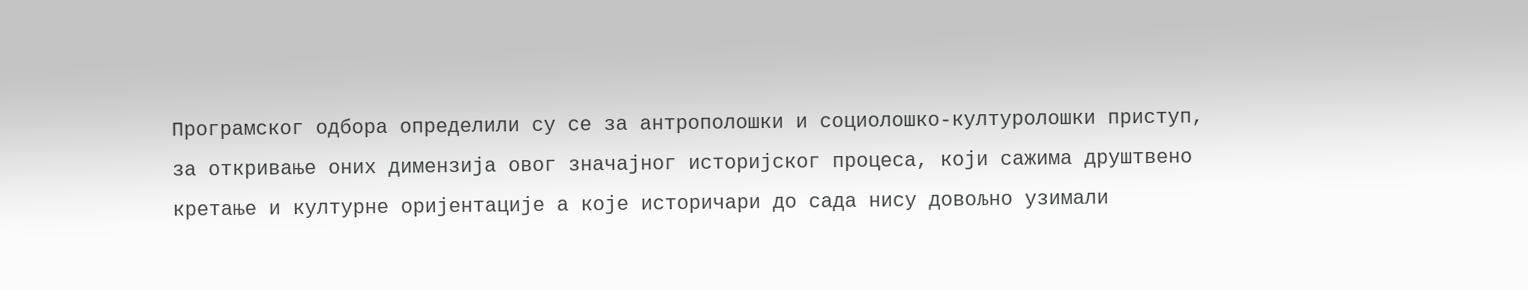Програмског одбора определили су се за антрополошки и социолошко-културолошки приступ, за откривање оних димензија овог значајног историјског процеса, који сажима друштвено кретање и културне оријентације а које историчари до сада нису довољно узимали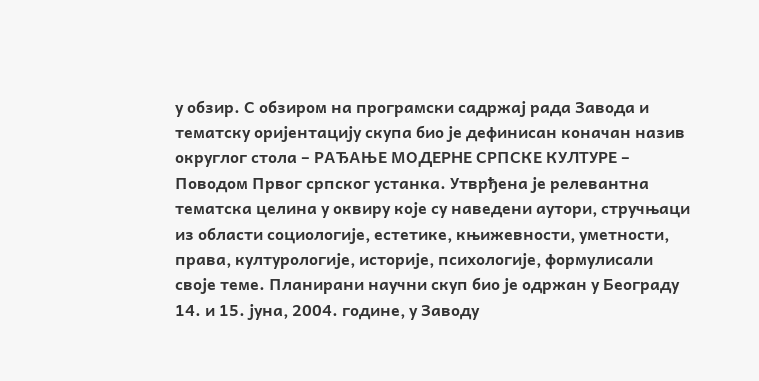у обзир. С обзиром на програмски садржај рада Завода и тематску оријентацију скупа био је дефинисан коначан назив округлог стола – РАЂАЊЕ МОДЕРНЕ СРПСКЕ КУЛТУРЕ – Поводом Првог српског устанка. Утврђена је релевантна тематска целина у оквиру које су наведени аутори, стручњаци из области социологије, естетике, књижевности, уметности, права, културологије, историје, психологије, формулисали своје теме. Планирани научни скуп био је одржан у Београду 14. и 15. јуна, 2004. године, у Заводу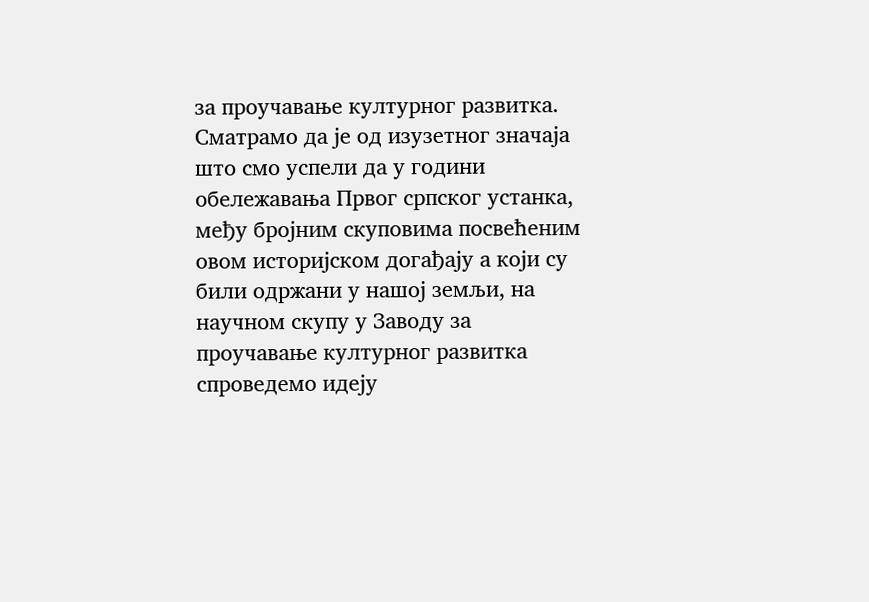за проучавање културног развитка.
Сматрамо да је од изузетног значаја што смо успели да у години обележавања Првог српског устанка, међу бројним скуповима посвећеним овом историјском догађају а који су били одржани у нашој земљи, на научном скупу у Заводу за проучавање културног развитка спроведемо идеју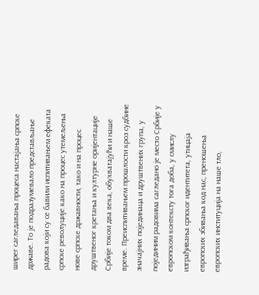ширег сагледавања процеса настајања српске државе. То је подразумевало представљање радова који су се бавили испитивањем ефеката српске револуције како на процес утемељења нове српске државности, тако и на процес друштвеног кретања и културне оријентације Србије током два века, обухватајући и наше време. Преиспитивањем прошлости кроз судбине значајних појединаца и друштвених група, у појединим радовима сагледано је место Србије у европском контексту тога доба, у смислу изграђивања српског идентитета, утицаја европских збивања код нас, преношења европских институција на наше тло,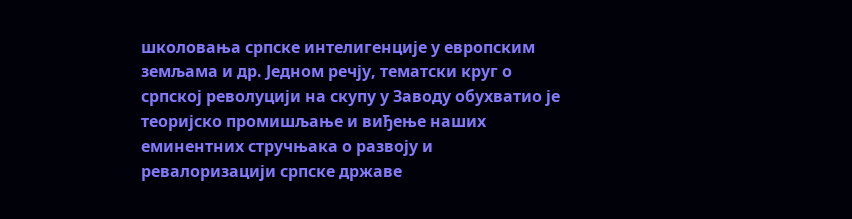школовања српске интелигенције у европским земљама и др. Једном речју, тематски круг о српској револуцији на скупу у Заводу обухватио је теоријско промишљање и виђење наших еминентних стручњака о развоју и ревалоризацији српске државе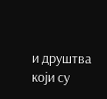и друштва који су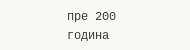пре 200 година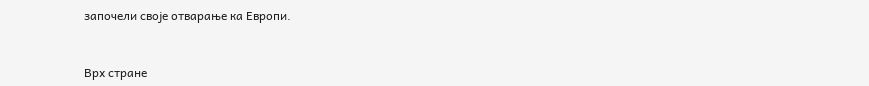започели своје отварање ка Европи.


Врх стране